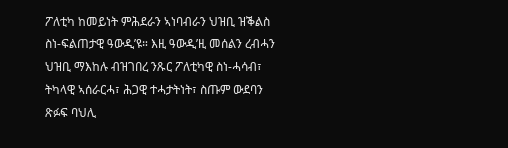ፖለቲካ ከመይነት ምሕደራን ኣነባብራን ህዝቢ ዝቕልስ ስነ-ፍልጠታዊ ዓውዲ’ዩ። እዚ ዓውዲ’ዚ መሰልን ረብሓን ህዝቢ ማእከሉ ብዝገበረ ንጹር ፖለቲካዊ ስነ-ሓሳብ፣ ትካላዊ ኣሰራርሓ፣ ሕጋዊ ተሓታትነት፣ ስጡም ውደባን ጽፉፍ ባህሊ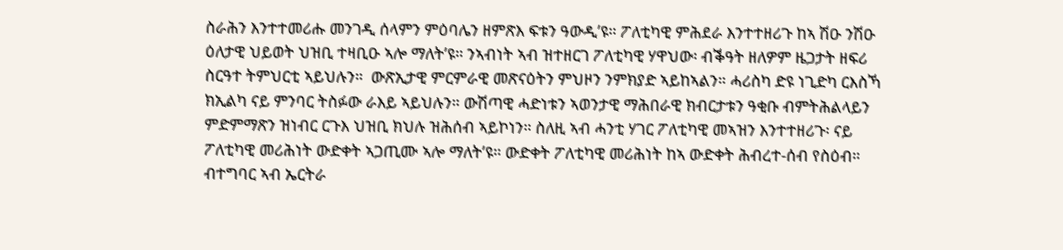ስራሕን እንተተመሪሑ መንገዲ ሰላምን ምዕባሌን ዘምጽእ ፍቱን ዓውዲ’ዩ። ፖለቲካዊ ምሕደራ እንተተዘሪጉ ከኣ ሽዑ ንሽዑ ዕለታዊ ህይወት ህዝቢ ተዛቢዑ ኣሎ ማለት’ዩ። ንኣብነት ኣብ ዝተዘርገ ፖለቲካዊ ሃዋህው፡ ብቕዓት ዘለዎም ዜጋታት ዘፍሪ ስርዓተ ትምህርቲ ኣይህሉን።  ውጽኢታዊ ምርምራዊ መጽናዕትን ምህዞን ንምክያድ ኣይከኣልን። ሓሪስካ ድዩ ነጊድካ ርእስኻ ክኢልካ ናይ ምንባር ትስፉው ራእይ ኣይህሉን። ውሽጣዊ ሓድነቱን ኣወንታዊ ማሕበራዊ ክብርታቱን ዓቂቡ ብምትሕልላይን ምድምማጽን ዝነብር ርጉእ ህዝቢ ክህሉ ዝሕሰብ ኣይኮነን። ስለዚ ኣብ ሓንቲ ሃገር ፖለቲካዊ መኣዝን እንተተዘሪጉ፡ ናይ ፖለቲካዊ መሪሕነት ውድቀት ኣጋጢሙ ኣሎ ማለት’ዩ። ውድቀት ፖለቲካዊ መሪሕነት ከኣ ውድቀት ሕብረተ-ሰብ የስዕብ። ብተግባር ኣብ ኤርትራ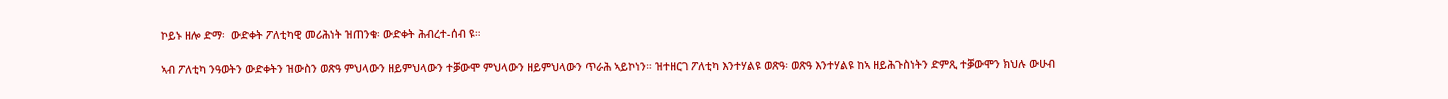ኮይኑ ዘሎ ድማ፡  ውድቀት ፖለቲካዊ መሪሕነት ዝጠንቁ፡ ውድቀት ሕብረተ-ሰብ ዩ።

ኣብ ፖለቲካ ንዓወትን ውድቀትን ዝውስን ወጽዓ ምህላውን ዘይምህላውን ተቓውሞ ምህላውን ዘይምህላውን ጥራሕ ኣይኮነን። ዝተዘርገ ፖለቲካ እንተሃልዩ ወጽዓ፡ ወጽዓ እንተሃልዩ ከኣ ዘይሕጉስነትን ድምጺ ተቓውሞን ክህሉ ውሁብ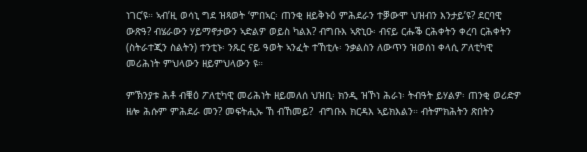ነገር’ዩ። ኣብ’ዚ ወሳኒ ግደ ዝጻወት ‘ምበኣር፡ ጠንቂ ዘይቅኑዕ ምሕደራን ተቓውሞ ህዝብን እንታይ’ዩ? ደርባዊ ውጽዓ? ብሄራውን ሃይማኖታውን ኣድልዎ ወይስ ካልእ? ብግቡእ ኣጽኒዑ፡ ብናይ ርሑቕ ርሕቀትን ቀረባ ርሕቀትን (ስትራተጂን ስልትን) ተንቲኑ፡ ንጹር ናይ ዓወት ኣንፈት ተኸቲሉ፡ ንቃልስን ለውጥን ዝወሰነ ቀላሲ ፖለቲካዊ መሪሕነት ምህላውን ዘይምህላውን ዩ።

ምኽንያቱ ሕቶ ብቑዕ ፖለቲካዊ መሪሕነት ዘይመለሰ ህዝቢ፡ ክንዲ ዝኾነ ሕራነ፡ ትብዓት ይሃልዎ፡ ጠንቂ ወሪድዎ ዘሎ ሕሱም ምሕደራ መን? መፍትሒኡ ኸ ብኸመይ?  ብግቡእ ክርዳእ ኣይክእልን። ብትምክሕትን ጽበትን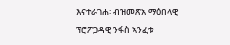እናተራገሐ፡ ብዝመጽአ ማዕበላዊ ፕሮፖጋዳዊ ንፋስ ኣንፈቱ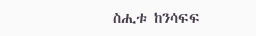ስሒቱ ከንሳፍፍ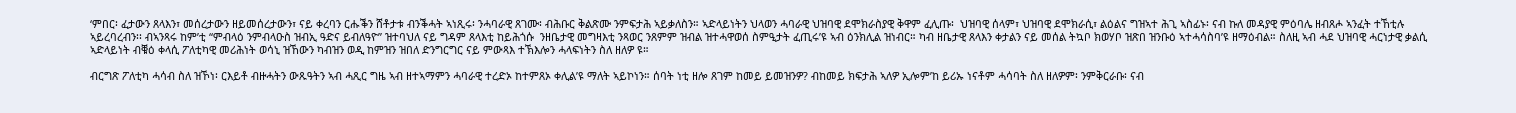‘ምበር፡ ፈታውን ጸላእን፣ መሰረታውን ዘይመሰረታውን፣ ናይ ቀረባን ርሑቕን ሸቶታቱ ብንቕሓት ኣነጺሩ፡ ንሓባራዊ ጸገሙ፡ ብሕቡር ቅልጽሙ ንምፍታሕ ኣይቃለስን። ኣድላይነትን ህላወን ሓባራዊ ህዝባዊ ደሞክራስያዊ ቅዋም ፈሊጡ፡  ህዝባዊ ሰላም፣ ህዝባዊ ደሞክራሲ፣ ልዕልና ግዝኣተ ሕጊ ኣስፊኑ፡ ናብ ኩለ መዳያዊ ምዕባሌ ዘብጸሖ ኣንፈት ተኸቲሉ ኣይረባረብን፡፡ ብኣንጻሩ ከም’ቲ “ምብላዕ ንምብላዑስ ዝብኢ ዓድና ይብለዓዮ” ዝተባህለ ናይ ግዳም ጸላእቲ ከይሕጎሱ  ንዘቤታዊ መግዛእቲ ንጻወር ንጸምም ዝብል ዝተሓዋወሰ ስምዒታት ፈጢሩ’ዩ ኣብ ዕንክሊል ዝነብር። ካብ ዘቤታዊ ጸላእን ቀታልን ናይ መሰል ትኳቦ ክወሃቦ ዝጽበ ዝንቡዕ ኣተሓሳስባ’ዩ ዘማዕብል። ስለዚ ኣብ ሓደ ህዝባዊ ሓርነታዊ ቃልሲ ኣድላይነት ብቑዕ ቀላሲ ፖለቲካዊ መሪሕነት ወሳኒ ዝኸውን ካብዝን ወዲ ከምዝን ዝበለ ድንግርግር ናይ ምውጻእ ተኽእሎን ሓላፍነትን ስለ ዘለዎ ዩ።

ብርግጽ ፖለቲካ ሓሳብ ስለ ዝኾነ፡ ርእይቶ ብዙሓትን ውጹዓትን ኣብ ሓጺር ግዜ ኣብ ዘተኣማምን ሓባራዊ ተረድኦ ከተምጸኦ ቀሊል’ዩ ማለት ኣይኮነን። ሰባት ነቲ ዘሎ ጸገም ከመይ ይመዝንዎ? ብከመይ ክፍታሕ ኣለዎ ኢሎም’ከ ይሪኡ ነናቶም ሓሳባት ስለ ዘለዎም፡ ንምቅርራቡ፡ ናብ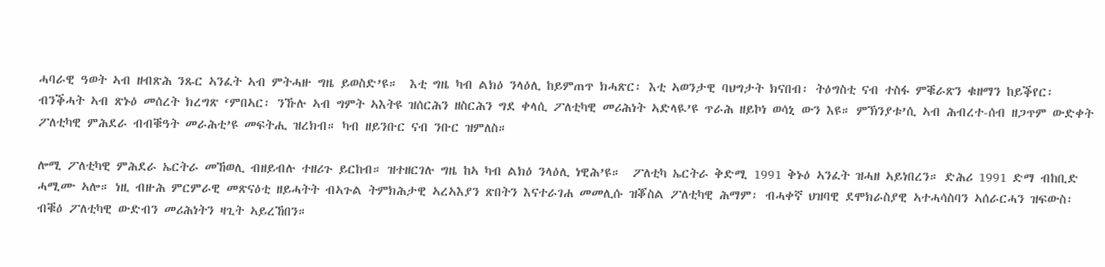ሓባራዊ ዓወት ኣብ ዘብጽሕ ንጹር ኣንፈት ኣብ ምትሓዙ ግዜ ይወስድ’ዩ።  እቲ ግዜ ካብ ልክዕ ንላዕሊ ከይምጠጥ ክሓጽር፡ እቲ ኣወንታዊ ባህግታት ክናበብ፡ ትዕግስቲ ናብ ተስፋ ምቑራጽን ቁዘማን ከይቕየር፡ ብንቕሓት ኣብ ጽኑዕ መሰረት ክረግጽ ‘ምበኣር፡ ንኹሉ ኣብ ግምት ኣእትዩ ዝሰርሕን ዘስርሕን ግደ ቀላሲ ፖለቲካዊ መሪሕነት ኣድላዪ’ዩ ጥራሕ ዘይኮነ ወሳኒ ውን እዩ። ምኽንያቱ’ሲ ኣብ ሕብረተ-ሰብ ዘጋጥም ውድቀት ፖለቲካዊ ምሕደራ ብብቑዓት መራሕቲ’ዩ መፍትሒ ዝረክብ። ካብ ዘይንቡር ናብ ንቡር ዝምለስ።

ሎሚ ፖለቲካዊ ምሕደራ ኤርትራ መኸወሊ ብዘይብሉ ተዘሪጉ ይርከብ። ዝተዘርገሉ ግዜ ከኣ ካብ ልክዕ ንላዕሊ ነዊሕ’ዩ።  ፖለቲካ ኤርትራ ቅድሚ 1991 ቅኑዕ ኣንፈት ዝሓዘ ኣይነበረን። ድሕሪ 1991 ድማ ብከቢድ ሓሚሙ ኣሎ። ነዚ ብዙሕ ምርምራዊ መጽናዕቲ ዘይሓትት ብኣጉል ትምክሕታዊ ኣረኣእያን ጽበትን እናተራገሐ መመሊሱ ዝቖስል ፖለቲካዊ ሕማም፡ ብሓቀኛ ህዝባዊ ደሞክራስያዊ ኣተሓሳስባን ኣሰራርሓን ዝፍውስ፡  ብቑዕ ፖለቲካዊ ውድብን መሪሕነትን ዛጊት ኣይረኸበን።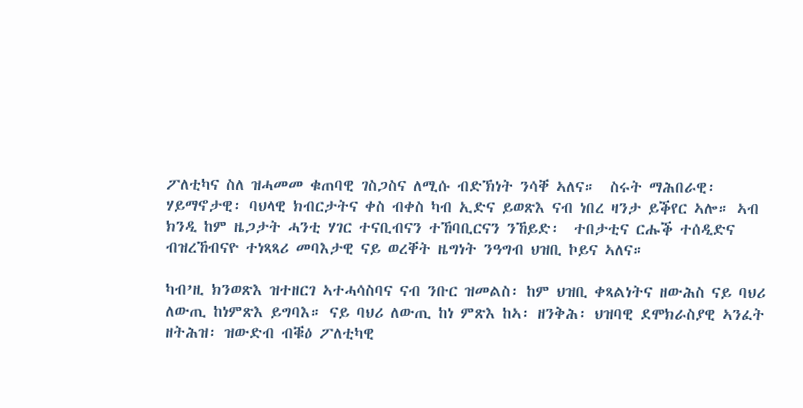ፖለቲካና ስለ ዝሓመመ ቁጠባዊ ገስጋስና ለሚሱ ብድኽነት ንሳቐ ኣለና።  ስሩት ማሕበራዊ፡ ሃይማኖታዊ፡ ባህላዊ ክብርታትና ቀስ ብቀስ ካብ ኢድና ይወጽእ ናብ ነበረ ዛንታ ይቕየር ኣሎ። ኣብ ክንዲ ከም ዜጋታት ሓንቲ ሃገር ተናቢብናን ተኸባቢርናን ንኸይድ፡  ተበታቲና ርሑቕ ተሰዲድና ብዝረኸብናዮ ተነጻጻሪ መባእታዊ ናይ ወረቐት ዜግነት ንዓግብ ህዝቢ ኮይና ኣለና።

ካብ’ዚ ክንወጽእ ዝተዘርገ ኣተሓሳስባና ናብ ንቡር ዝመልስ፡ ከም ህዝቢ ቀጻልነትና ዘውሕስ ናይ ባህሪ ለውጢ ከነምጽእ ይግባእ። ናይ ባህሪ ለውጢ ከነ ምጽእ ከኣ፡ ዘንቅሕ፡ ህዝባዊ ደሞክራስያዊ ኣንፈት ዘትሕዝ፡ ዝውድብ ብቑዕ ፖለቲካዊ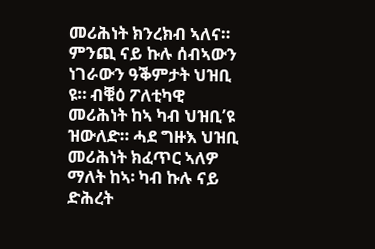መሪሕነት ክንረክብ ኣለና። ምንጪ ናይ ኩሉ ሰብኣውን ነገራውን ዓቕምታት ህዝቢ ዩ። ብቑዕ ፖለቲካዊ መሪሕነት ከኣ ካብ ህዝቢ’ዩ ዝውለድ። ሓደ ግዙእ ህዝቢ መሪሕነት ክፈጥር ኣለዎ ማለት ከኣ፡ ካብ ኩሉ ናይ ድሕረት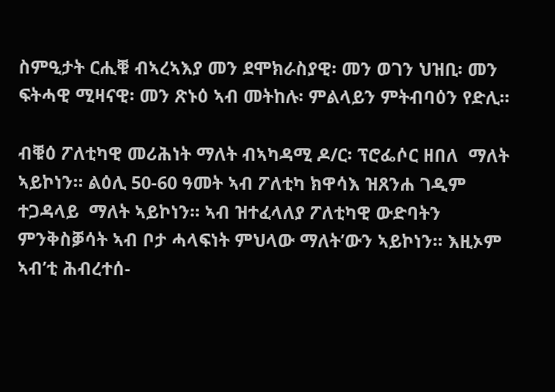ስምዒታት ርሒቑ ብኣረኣእያ መን ደሞክራስያዊ፡ መን ወገን ህዝቢ፡ መን ፍትሓዊ ሚዛናዊ፡ መን ጽኑዕ ኣብ መትከሉ፡ ምልላይን ምትብባዕን የድሊ።

ብቑዕ ፖለቲካዊ መሪሕነት ማለት ብኣካዳሚ ዶ/ር፡ ፕሮፌሶር ዘበለ  ማለት ኣይኮነን። ልዕሊ 50-60 ዓመት ኣብ ፖለቲካ ክዋሳእ ዝጸንሐ ገዲም ተጋዳላይ  ማለት ኣይኮነን። ኣብ ዝተፈላለያ ፖለቲካዊ ውድባትን ምንቅስቓሳት ኣብ ቦታ ሓላፍነት ምህላው ማለት’ውን ኣይኮነን። እዚኦም ኣብ’ቲ ሕብረተሰ-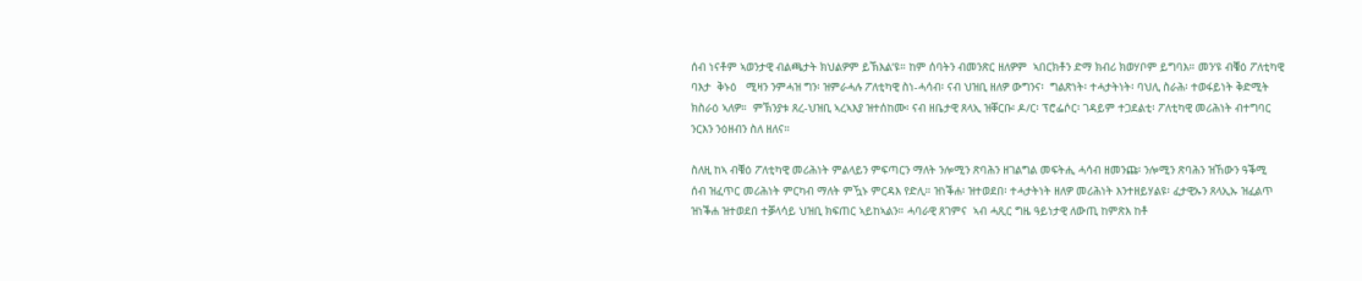ሰብ ነናቶም ኣወንታዊ ብልጫታት ክህልዎም ይኽእል’ዩ። ከም ሰባትን ብመንጽር ዘለዎም  ኣበርክቶን ድማ ክብሪ ክወሃቦም ይግባእ። መን’ዩ ብቑዕ ፖለቲካዊ  ባእታ  ቅኑዕ   ሚዛን ንምሓዝ ግን፡ ዝምራሓሉ ፖለቲካዊ ስነ-ሓሳብ፡ ናብ ህዝቢ ዘለዎ ውግንና፡  ግልጽነት፡ ተሓታትነት፡ ባህሊ ስራሕ፡ ተወፋይነት ቅድሚት ክስራዕ ኣለዎ።  ምኽንያቱ ጸረ-ህዝቢ ኣረኣእያ ዝተሰከሙ፡ ናብ ዘቤታዊ ጸላኢ ዝቐርቡ፡ ዶ/ር፡ ፕሮፌሶር፡ ገዳይም ተጋደልቲ፡ ፖለቲካዊ መሪሕነት ብተግባር ንርእን ንዕዘብን ስለ ዘለና።

ስለዚ ከኣ ብቑዕ ፖለቲካዊ መሪሕነት ምልላይን ምፍጣርን ማለት ንሎሚን ጽባሕን ዘገልግል መፍትሒ ሓሳብ ዘመንጩ፡ ንሎሚን ጽባሕን ዝኸውን ዓቕሚ ሰብ ዝፈጥር መሪሕነት ምርካብ ማለት ምዃኑ ምርዳእ የድሊ። ዝነቕሐ፡ ዝተወደበ፡ ተሓታትነት ዘለዎ መሪሕነት እንተዘይሃልዩ፡ ፈታዊኡን ጸላኢኡ ዝፈልጥ ዝነቕሐ ዝተወደበ ተቓላሳይ ህዝቢ ክፍጠር ኣይከኣልን። ሓባራዊ ጸገምና  ኣብ ሓጺር ግዜ ዓይነታዊ ለውጢ ከምጽእ ከቶ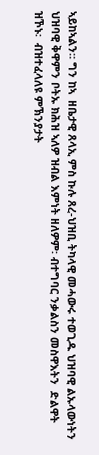ኣይከኣልን። ግን ከኣ  ዘቤታዊ ጸላኢ ምስ ኩሉ ጸረ-ህዝቢ ትካላዊ መሓውሩ ተወጊዱ ህዝባዊ ልኡላውነትን ህዝባዊ ቅዋምን ቦትኡ ክሕዝ ኣለዎ ዝብል እምነት ዘለዎም፡ ብተግባር ንቃልስን መስዋእትን  ድልዋት ዝኾኑ፡  ብዝተፈላለዩ ምኽንያታት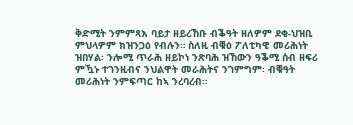ቅድሚት ንምምጻእ ባይታ ዘይረኸቡ ብቕዓት ዘለዎም ደቂ-ህዝቢ ምህላዎም ክዝንጋዕ የብሉን። ስለዚ ብቑዕ ፖለቲካዊ መሪሕነት ዝበሃል፡ ንሎሚ ጥራሕ ዘይኮነ ንጽባሕ ዝኸውን ዓቕሚ ሰብ ዘፍሪ ምዃኑ ተገንዚብና ንህልዋት መራሕትና ንገምግም፡ ብቑዓት መሪሕነት ንምፍጣር ከኣ ንረባረብ።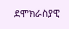ደሞክራስያዊ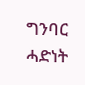ግንባር ሓድነት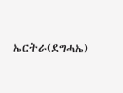ኤርትራ(ደግሓኤ)